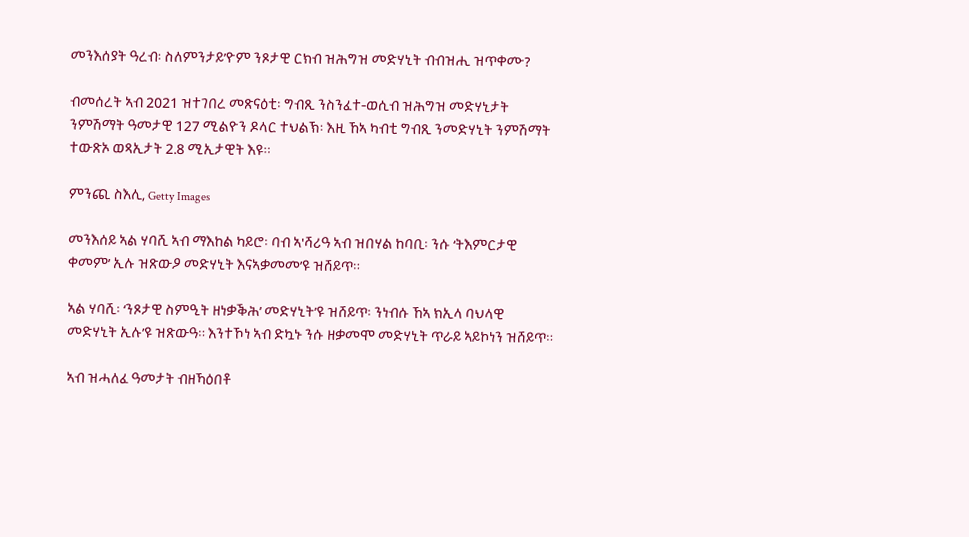መንእሰያት ዓረብ፡ ስለምንታይ’ዮም ንጾታዊ ርክብ ዝሕግዝ መድሃኒት ብብዝሒ ዝጥቀሙ?

ብመሰረት ኣብ 2021 ዝተገበረ መጽናዕቲ፡ ግብጺ ንስንፈተ-ወሲብ ዝሕግዝ መድሃኒታት ንምሽማት ዓመታዊ 127 ሚልዮን ዶላር ተህልኽ፡ እዚ ኸኣ ካብቲ ግብጺ ንመድሃኒት ንምሽማት ተውጽኦ ወጻኢታት 2.8 ሚኢታዊት እዩ።

ምንጪ ስእሊ, Getty Images

መንእሰይ ኣል ሃባሺ ኣብ ማእከል ካይሮ፡ ባብ ኣ'ሻሪዓ ኣብ ዝበሃል ከባቢ፡ ንሱ ‘ትእምርታዊ ቀመም’ ኢሉ ዝጽውዖ መድሃኒት እናኣቃመመ’ዩ ዝሸይጥ።

ኣል ሃባሺ፡ ‘ንጾታዊ ስምዒት ዘነቃቕሕ’ መድሃኒት’ዩ ዝሸይጥ፡ ንነብሱ ኸኣ ክኢላ ባህላዊ መድሃኒት ኢሉ’ዩ ዝጽውዓ። እንተኾነ ኣብ ድኳኑ ንሱ ዘቃመሞ መድሃኒት ጥራይ ኣይኮነን ዝሸይጥ።

ኣብ ዝሓለፈ ዓመታት ብዘኻዕበቶ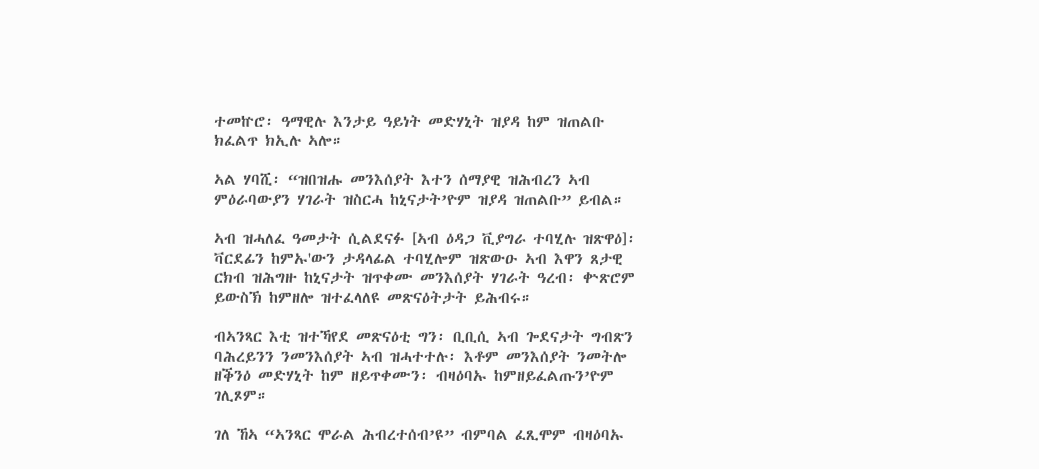ተመኵሮ፡ ዓማዊሉ እንታይ ዓይነት መድሃኒት ዝያዳ ከም ዝጠልቡ ክፈልጥ ክኢሉ ኣሎ።

ኣል ሃባሺ፡ “ዝበዝሑ መንእሰያት እተን ሰማያዊ ዝሕብረን ኣብ ምዕራባውያን ሃገራት ዝስርሓ ከኒናታት’ዮም ዝያዳ ዝጠልቡ” ይብል።

ኣብ ዝሓለፈ ዓመታት ሲልደናፉ [ኣብ ዕዳጋ ቪያግራ ተባሂሉ ዝጽዋዕ]፡ ቫርደፊን ከምኡ'ውን ታዳላፊል ተባሂሎም ዝጽውዑ ኣብ እዋን ጸታዊ ርክብ ዝሕግዙ ከኒናታት ዝጥቀሙ መንእሰያት ሃገራት ዓረብ፡ ቍጽሮም ይውስኽ ከምዘሎ ዝተፈላለዩ መጽናዕትታት ይሕብሩ።

ብኣንጻር እቲ ዝተኻየደ መጽናዕቲ ግን፡ ቢቢሲ ኣብ ጐደናታት ግብጽን ባሕረይንን ንመንእሰያት ኣብ ዝሓተተሉ፡ እቶም መንእሰያት ንመትሎ ዘቕንዕ መድሃኒት ከም ዘይጥቀሙን፡ ብዛዕባኡ ከምዘይፈልጡን’ዮም ገሊጾም።

ገለ ኸኣ “ኣንጻር ሞራል ሕብረተሰብ’ዩ” ብምባል ፈጺሞም ብዛዕባኡ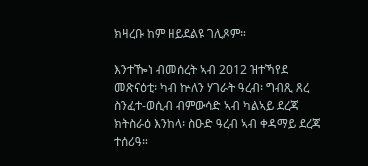ክዛረቡ ከም ዘይደልዩ ገሊጾም።

እንተዀነ ብመሰረት ኣብ 2012 ዝተኻየደ መጽናዕቲ፡ ካብ ኵለን ሃገራት ዓረብ፡ ግብጺ ጸረ ስንፈተ-ወሲብ ብምውሳድ ኣብ ካልኣይ ደረጃ ክትስራዕ እንከላ፡ ስዑድ ዓረብ ኣብ ቀዳማይ ደረጃ ተሰሪዓ።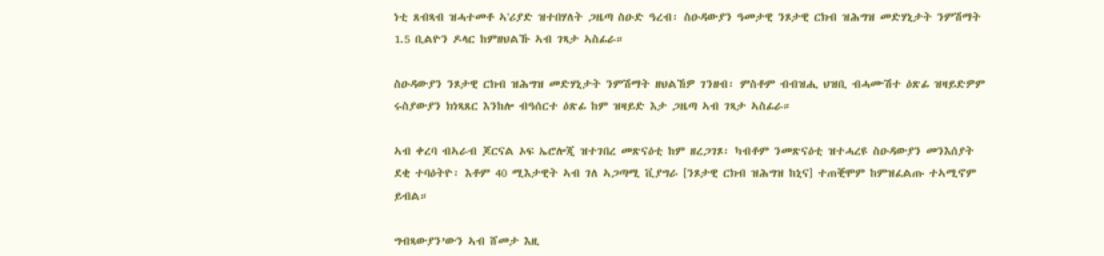ነቲ ጸብጻብ ዝሓተመቶ ኣ'ሪያድ ዝተበሃለት ጋዜጣ ስዑድ ዓረብ፡ ስዑዳውያን ዓመታዊ ንጾታዊ ርክብ ዝሕግዝ መድሃኒታት ንምሽማት 1.5 ቢልዮን ዶላር ከምዘህልኹ ኣብ ገጻታ ኣስፊራ።

ስዑዳውያን ንጾታዊ ርክብ ዝሕግዝ መድሃኒታት ንምሽማት ዘህልኸዎ ገንዘብ፡ ምስቶም ብብዝሒ ህዝቢ ብሓሙሽተ ዕጽፊ ዝዛይድዎም ሩስያውያን ክነጻጸር እንከሎ ብዓሰርተ ዕጽፊ ከም ዝዛይድ እታ ጋዜጣ ኣብ ገጻታ ኣስፊራ።

ኣብ ቀረባ ብኣራብ ጆርናል ኦፍ ኤሮሎጂ ዝተገበረ መጽናዕቲ ከም ዘረጋገጾ፡ ካብቶም ንመጽናዕቲ ዝተሓረዩ ስዑዳውያን መንእሰያት ደቂ ተባዕትዮ፡ እቶም 40 ሚእታዊት ኣብ ገለ ኣጋጣሚ ቪያግራ [ንጾታዊ ርክብ ዝሕግዝ ከኒና] ተጠቒሞም ከምዝፈልጡ ተኣሚኖም ይብል።

ግብጻውያን’ውን ኣብ ሸመታ እዚ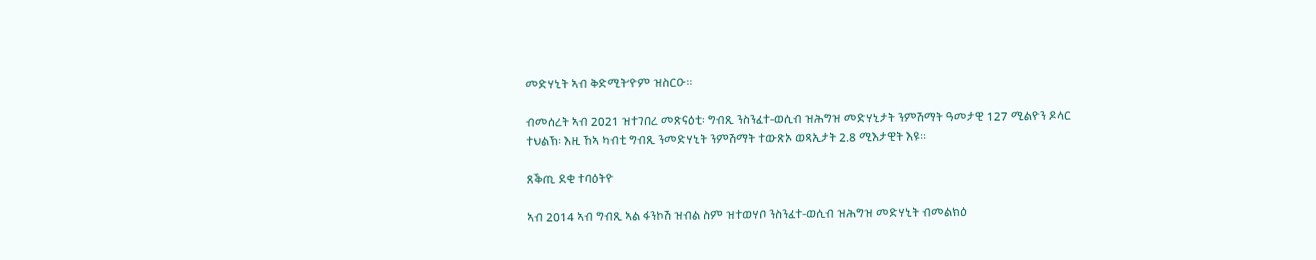መድሃኒት ኣብ ቅድሚት’ዮም ዝስርዑ።

ብመሰረት ኣብ 2021 ዝተገበረ መጽናዕቲ፡ ግብጺ ንስንፈተ-ወሲብ ዝሕግዝ መድሃኒታት ንምሽማት ዓመታዊ 127 ሚልዮን ዶላር ተህልኽ፡ እዚ ኸኣ ካብቲ ግብጺ ንመድሃኒት ንምሽማት ተውጽኦ ወጻኢታት 2.8 ሚእታዊት እዩ።

ጸቕጢ ደቂ ተባዕትዮ

ኣብ 2014 ኣብ ግብጺ ኣል ፋንኮሽ ዝብል ስም ዝተወሃቦ ንስንፈተ-ወሲብ ዝሕግዝ መድሃኒት ብመልክዕ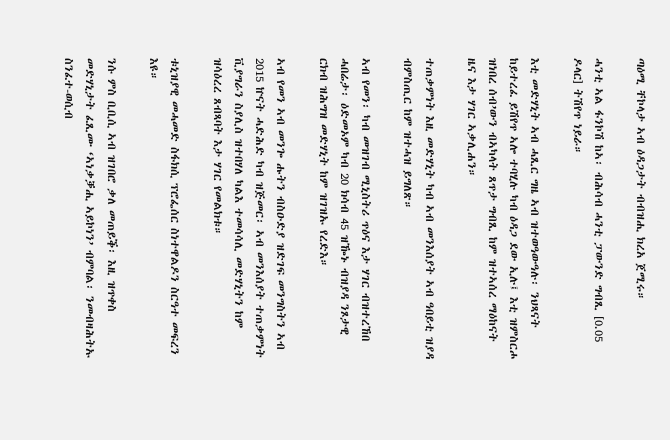ጣዕሚ ቸኮላታ ኣብ ዕዳጋታት ብብዝሒ ክረአ ጀሚሩ።

ሓንቲ ኣል ፋንኮሽ ከኣ፡ ብሕሳብ ሓንቲ ፓውንድ ግብጺ [0.05 ዶላር] ትሽየጥ ነይራ።

እቲ መድሃኒት ኣብ ሓጺር ግዜ ኣብ ዝተወዓውዓሉ፡ ንህጻናት ከይተረፈ ይሽየጥ ኣሎ ተባሂሉ ካብ ዕዳጋ ደው ኢሉ፤ እቲ ዝምስርሖ ዝነበረ ሰብ’ውን ብኣካላት ጸጥታ ግብጺ ከም ዝተኣሰረ ማዕከናት ዜና እታ ሃገር ኣቃሊሐን።

ተጠቃምነት እዚ መድሃኒት ካብ ኣብ መንእሰያት ኣብ ዓበይቲ ዝያዳ ብምስጢር ከም ዝተሓዝ ይግለጽ።

ኣብ የመን፡ ካብ መዝገብ ሚኒስትሪ ጥዕና እታ ሃገር ብዝተረኸበ ሓበሬታ፡ ዕድመኦም ካብ 20 ክሳብ 45 ዝዀኑ ብዝያዳ ንጾታዊ ርክብ ዝሕግዝ መድሃኒት ከም ዝገዝኡ የረድእ።

ኣብ የመን ኣብ መንጐ ሑትን ብስዑድያ ዝድገፍ መንግስትን ኣብ 2015 ኵናት ሓድሕድ ካብ ዝጅመር፡ ኣብ መንእሰያት ተጠቃምነት ቪያግራን ስያሊስ ዝተበሃለ ካልእ ተመሳሳሊ መድሃኒትን ከም ዝሳዕረረ ጸብጻባት እታ ሃገር የመልክቱ።

ቱኒዝያዊ መሓመድ ስፋክሲ ፕሮፌሰር ስነተዋልዶን ስርዓተ መፍረን እዩ።

ንሱ ምስ ቢቢሲ ኣብ ዝገበሮ ቃለ መጠይቕ፡ እዚ ዝጥቀስ መድሃኒታት ፈጺሙ ‘ኣነቃቓሒ ኣይኮነን’ ብምባል፡ ንመብዛሕትኡ ስንፈተ-ወሲብ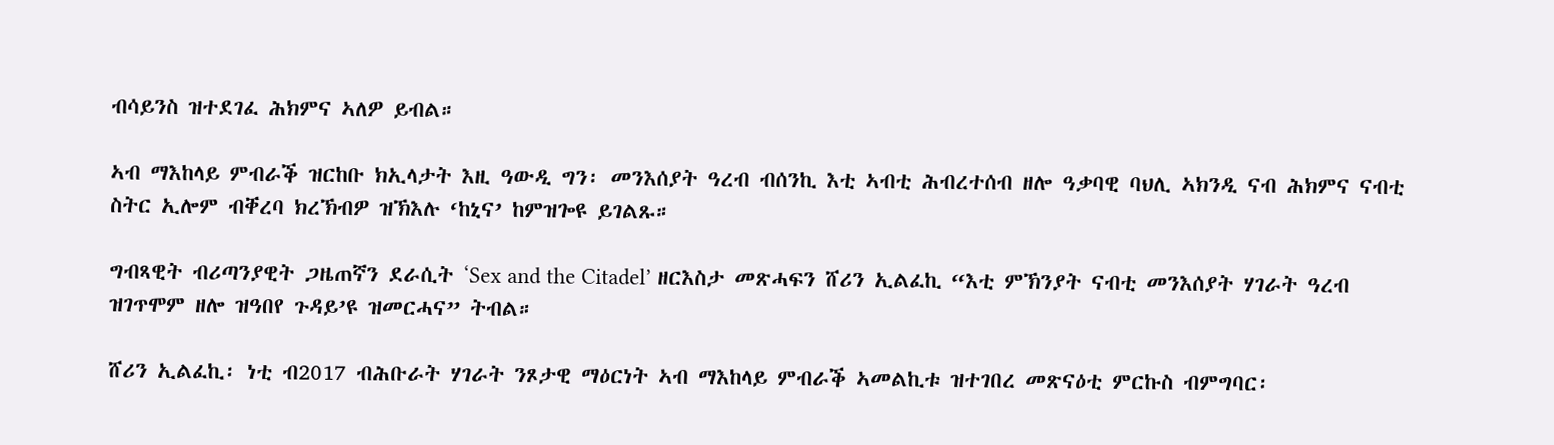ብሳይንስ ዝተደገፈ ሕክምና ኣለዎ ይብል።

ኣብ ማእከላይ ምብራቕ ዝርከቡ ክኢላታት እዚ ዓውዲ ግን፡ መንእሰያት ዓረብ ብሰንኪ እቲ ኣብቲ ሕብረተሰብ ዘሎ ዓቃባዊ ባህሊ ኣክንዲ ናብ ሕክምና ናብቲ ስትር ኢሎም ብቐረባ ክረኽብዎ ዝኽእሉ ‘ከኒና’ ከምዝጐዩ ይገልጹ።

ግብጻዊት ብሪጣንያዊት ጋዜጠኛን ደራሲት ‘Sex and the Citadel’ ዘርእስታ መጽሓፍን ሸሪን ኢልፈኪ “እቲ ምኽንያት ናብቲ መንእሰያት ሃገራት ዓረብ ዝገጥሞም ዘሎ ዝዓበየ ጉዳይ’ዩ ዝመርሓና” ትብል።

ሸሪን ኢልፈኪ፡ ነቲ ብ2017 ብሕቡራት ሃገራት ንጾታዊ ማዕርነት ኣብ ማእከላይ ምብራቕ ኣመልኪቱ ዝተገበረ መጽናዕቲ ምርኩስ ብምግባር፡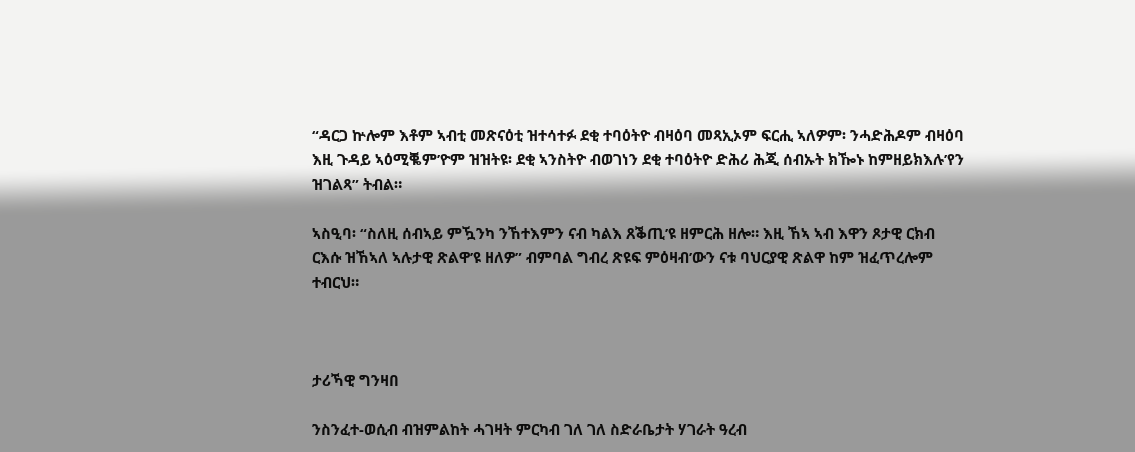“ዳርጋ ኵሎም እቶም ኣብቲ መጽናዕቲ ዝተሳተፉ ደቂ ተባዕትዮ ብዛዕባ መጻኢኦም ፍርሒ ኣለዎም፡ ንሓድሕዶም ብዛዕባ እዚ ጉዳይ ኣዕሚቘም’ዮም ዝዝትዩ፡ ደቂ ኣንስትዮ ብወገነን ደቂ ተባዕትዮ ድሕሪ ሕጂ ሰብኡት ክዀኑ ከምዘይክእሉ’የን ዝገልጻ” ትብል።

ኣስዒባ፡ “ስለዚ ሰብኣይ ምዃንካ ንኸተእምን ናብ ካልእ ጸቕጢ’ዩ ዘምርሕ ዘሎ። እዚ ኸኣ ኣብ እዋን ጾታዊ ርክብ ርእሱ ዝኸኣለ ኣሉታዊ ጽልዋ’ዩ ዘለዎ” ብምባል ግብረ ጽዩፍ ምዕዛብ’ውን ናቱ ባህርያዊ ጽልዋ ከም ዝፈጥረሎም ተብርህ።



ታሪኻዊ ግንዛበ

ንስንፈተ-ወሲብ ብዝምልከት ሓገዛት ምርካብ ገለ ገለ ስድራቤታት ሃገራት ዓረብ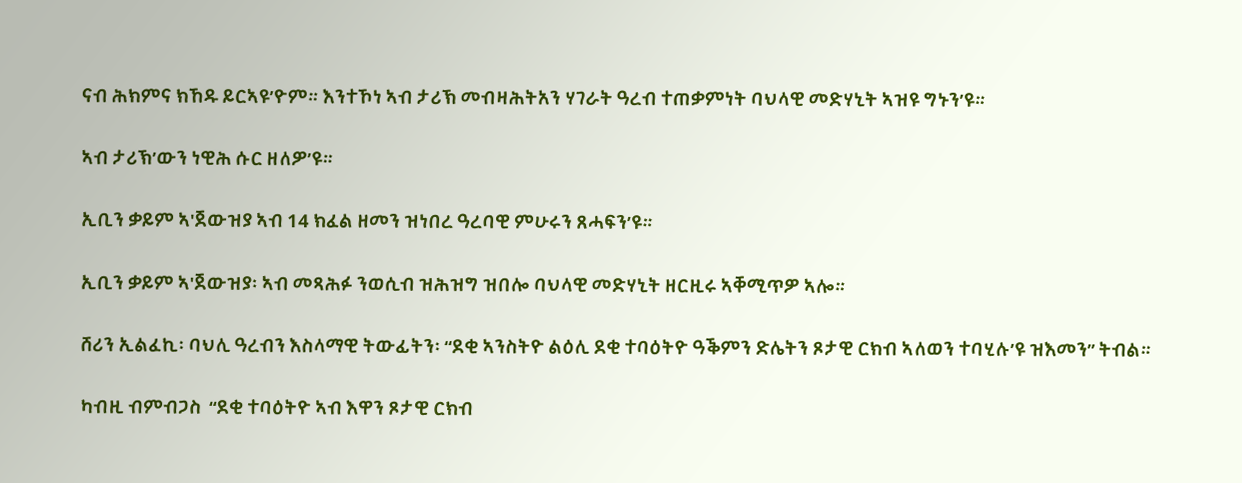ናብ ሕክምና ክኸዱ ይርኣዩ’ዮም። እንተኾነ ኣብ ታሪኽ መብዛሕትአን ሃገራት ዓረብ ተጠቃምነት ባህላዊ መድሃኒት ኣዝዩ ግኑን’ዩ።

ኣብ ታሪኽ’ውን ነዊሕ ሱር ዘለዎ’ዩ።

ኢቢን ቃይም ኣ'ጀውዝያ ኣብ 14 ክፈል ዘመን ዝነበረ ዓረባዊ ምሁሩን ጸሓፍን’ዩ።

ኢቢን ቃይም ኣ'ጀውዝያ፡ ኣብ መጻሕፉ ንወሲብ ዝሕዝግ ዝበሎ ባህላዊ መድሃኒት ዘርዚሩ ኣቐሚጥዎ ኣሎ።

ሸሪን ኢልፈኪ፡ ባህሊ ዓረብን እስላማዊ ትውፊትን፡ “ደቂ ኣንስትዮ ልዕሊ ደቂ ተባዕትዮ ዓቕምን ድሌትን ጾታዊ ርክብ ኣለወን ተባሂሉ’ዩ ዝእመን” ትብል።

ካብዚ ብምብጋስ  “ደቂ ተባዕትዮ ኣብ እዋን ጾታዊ ርክብ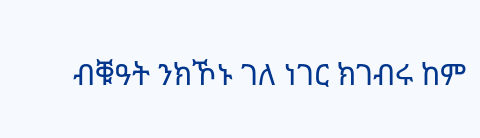ብቑዓት ንክኾኑ ገለ ነገር ክገብሩ ከም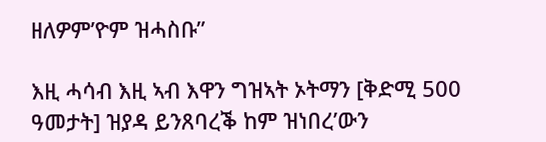ዘለዎም’ዮም ዝሓስቡ”

እዚ ሓሳብ እዚ ኣብ እዋን ግዝኣት ኦትማን [ቅድሚ 500 ዓመታት] ዝያዳ ይንጸባረቕ ከም ዝነበረ’ውን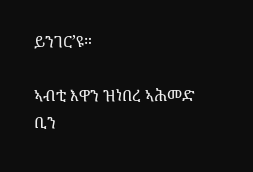ይንገር’ዩ።

ኣብቲ እዋን ዝነበረ ኣሕመድ ቢን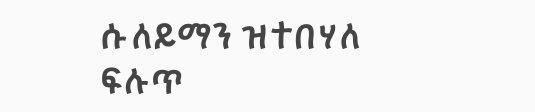ሱለይማን ዝተበሃለ ፍሉጥ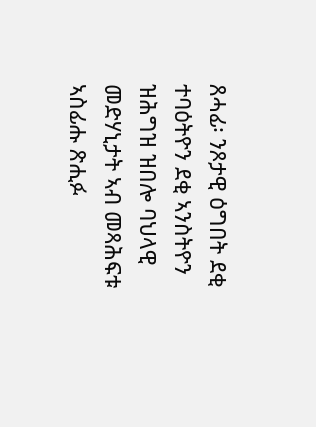ጸሓፊ፡ ንጾታዊ ዕግበት ደቂ ተባዕትዮን ደቂ ኣንስትዮን ዝሕግዝ ዝበሎ ባህላዊ መድሃኒታት ኣብ መጻሕፍቱ ኣስፊሑ ጽሒፉ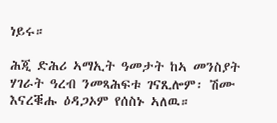ነይሩ።

ሕጂ ድሕሪ ኣማኢት ዓመታት ከኣ መንስያት ሃገራት ዓረብ ንመጻሕፍቱ ገናጺሎም፡ ሽሙ እናረቑሑ ዕዳጋኦም የሰስኑ ኣለዉ።